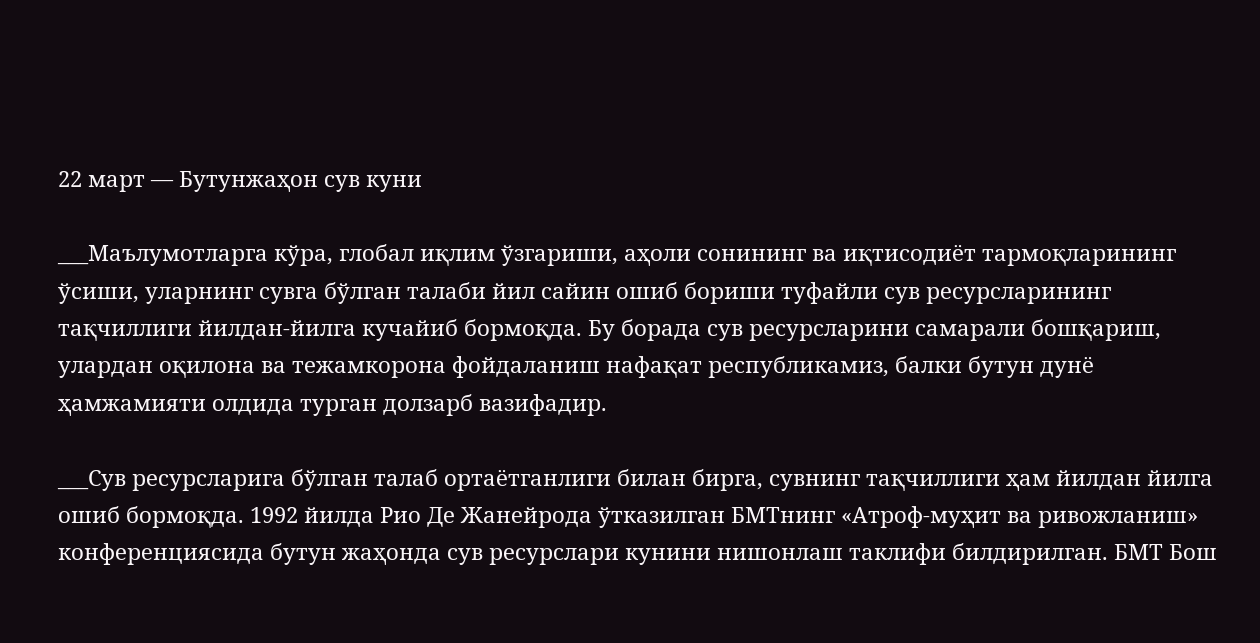22 март — Бутунжаҳон сув куни

___Маълумотларга кўра, глобал иқлим ўзгариши, аҳоли сонининг ва иқтисодиёт тармоқларининг ўсиши, уларнинг сувга бўлган талаби йил сайин ошиб бориши туфайли сув ресурсларининг тақчиллиги йилдан-йилга кучайиб бормоқда. Бу борада сув ресурсларини самарали бошқариш, улардан оқилона ва тежамкорона фойдаланиш нафақат республикамиз, балки бутун дунё ҳамжамияти олдида турган долзарб вазифадир.

___Сув ресурсларига бўлган талаб ортаётганлиги билан бирга, сувнинг тақчиллиги ҳам йилдан йилга ошиб бормоқда. 1992 йилда Рио Де Жанейрода ўтказилган БМТнинг «Атроф-муҳит ва ривожланиш» конференциясида бутун жаҳонда сув ресурслари кунини нишонлаш таклифи билдирилган. БМТ Бош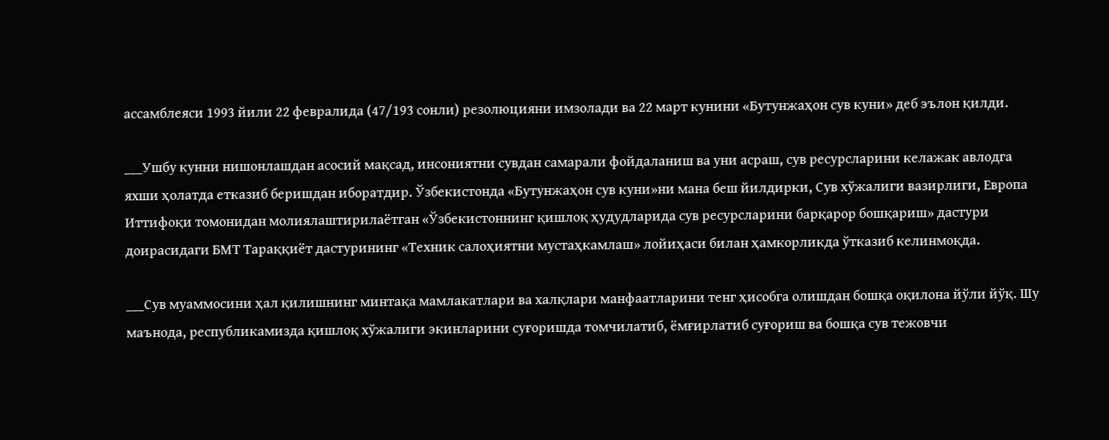ассамблеяси 1993 йили 22 февралида (47/193 сонли) резолюцияни имзолади ва 22 март кунини «Бутунжаҳон сув куни» деб эълон қилди.

___Ушбу кунни нишонлашдан асосий мақсад, инсониятни сувдан самарали фойдаланиш ва уни асраш, сув ресурсларини келажак авлодга яхши ҳолатда етказиб беришдан иборатдир. Ўзбекистонда «Бутунжаҳон сув куни»ни мана беш йилдирки, Сув хўжалиги вазирлиги, Европа Иттифоқи томонидан молиялаштирилаётган «Ўзбекистоннинг қишлоқ ҳудудларида сув ресурсларини барқарор бошқариш» дастури доирасидаги БМТ Тараққиёт дастурининг «Техник салоҳиятни мустаҳкамлаш» лойиҳаси билан ҳамкорликда ўтказиб келинмоқда.

___Сув муаммосини ҳал қилишнинг минтақа мамлакатлари ва халқлари манфаатларини тенг ҳисобга олишдан бошқа оқилона йўли йўқ. Шу маънода, республикамизда қишлоқ хўжалиги экинларини суғоришда томчилатиб, ёмғирлатиб суғориш ва бошқа сув тежовчи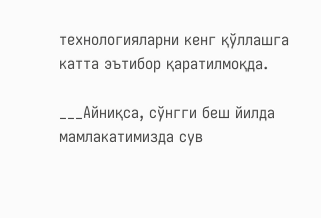технологияларни кенг қўллашга катта эътибор қаратилмоқда.

___Айниқса, сўнгги беш йилда мамлакатимизда сув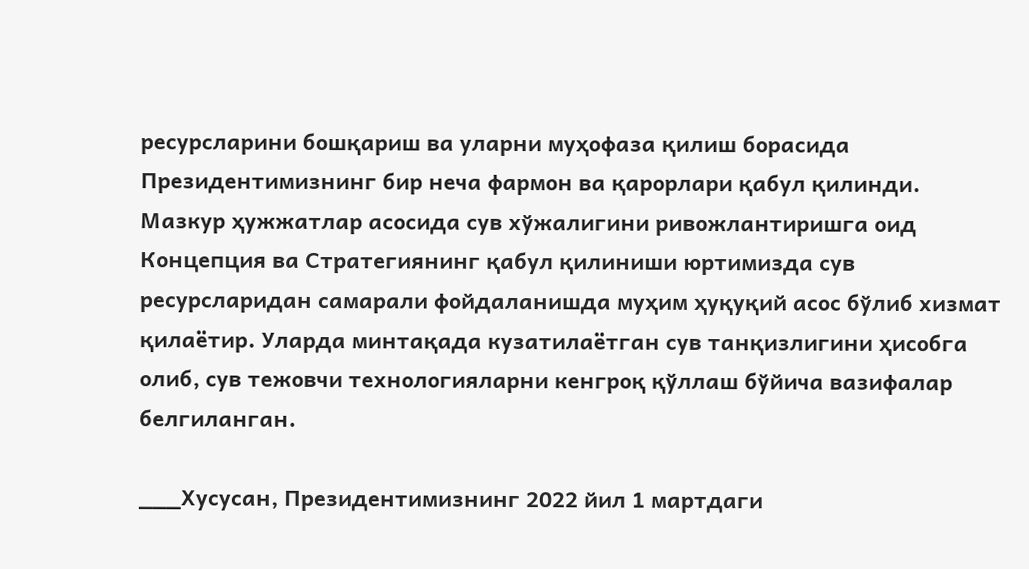ресурсларини бошқариш ва уларни муҳофаза қилиш борасида Президентимизнинг бир неча фармон ва қарорлари қабул қилинди. Мазкур ҳужжатлар асосида сув хўжалигини ривожлантиришга оид Концепция ва Стратегиянинг қабул қилиниши юртимизда сув ресурсларидан самарали фойдаланишда муҳим ҳуқуқий асос бўлиб хизмат қилаётир. Уларда минтақада кузатилаётган сув танқизлигини ҳисобга олиб, сув тежовчи технологияларни кенгроқ қўллаш бўйича вазифалар белгиланган.

___Хусусан, Президентимизнинг 2022 йил 1 мартдаги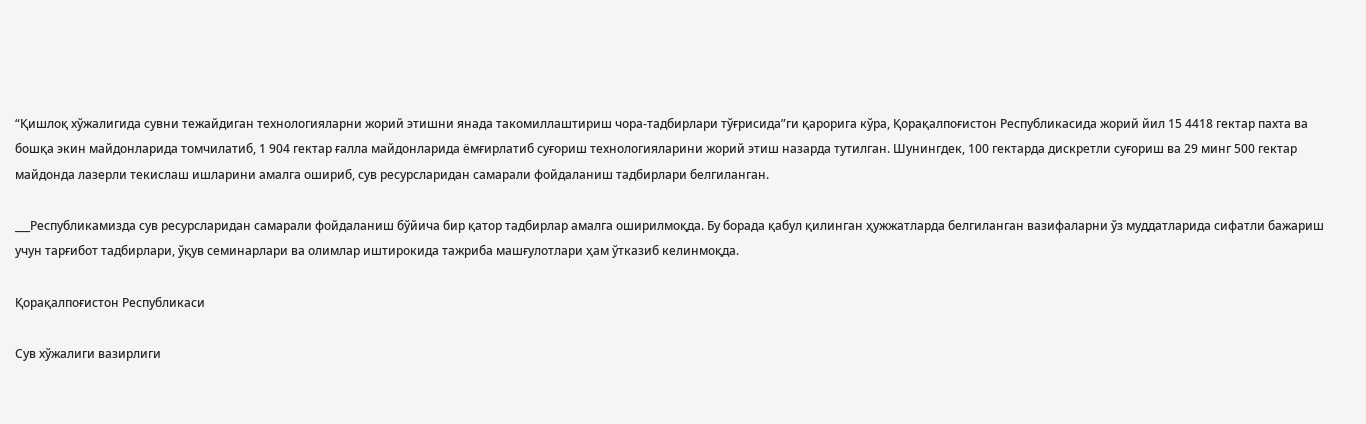“Қишлоқ хўжалигида сувни тежайдиган технологияларни жорий этишни янада такомиллаштириш чора-тадбирлари тўғрисида”ги қарорига кўра, Қорақалпоғистон Республикасида жорий йил 15 4418 гектар пахта ва бошқа экин майдонларида томчилатиб, 1 904 гектар ғалла майдонларида ёмғирлатиб суғориш технологияларини жорий этиш назарда тутилган. Шунингдек, 100 гектарда дискретли суғориш ва 29 минг 500 гектар майдонда лазерли текислаш ишларини амалга ошириб, сув ресурсларидан самарали фойдаланиш тадбирлари белгиланган.

___Республикамизда сув ресурсларидан самарали фойдаланиш бўйича бир қатор тадбирлар амалга оширилмоқда. Бу борада қабул қилинган ҳужжатларда белгиланган вазифаларни ўз муддатларида сифатли бажариш учун тарғибот тадбирлари, ўқув семинарлари ва олимлар иштирокида тажриба машғулотлари ҳам ўтказиб келинмоқда.

Қорақалпоғистон Республикаси

Сув хўжалиги вазирлиги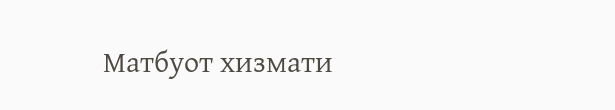Матбуот хизмати